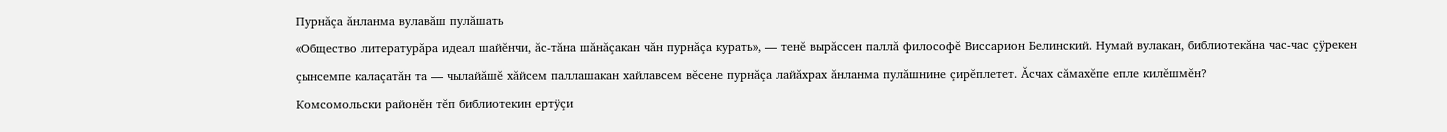Пурнăçа ăнланма вулавăш пулăшать
«Общество литературăра идеал шайĕнчи, ăс-тăна шăнăçакан чăн пурнăçа курать», — тенĕ вырăссен паллă философĕ Виссарион Белинский. Нумай вулакан, библиотекăна час-час çÿрекен çынсемпе калаçатăн та — чылайăшĕ хăйсем паллашакан хайлавсем вĕсене пурнăçа лайăхрах ăнланма пулăшнине çирĕплетет. Ăсчах сăмахĕпе епле килĕшмĕн?
Комсомольски районĕн тĕп библиотекин ертÿçи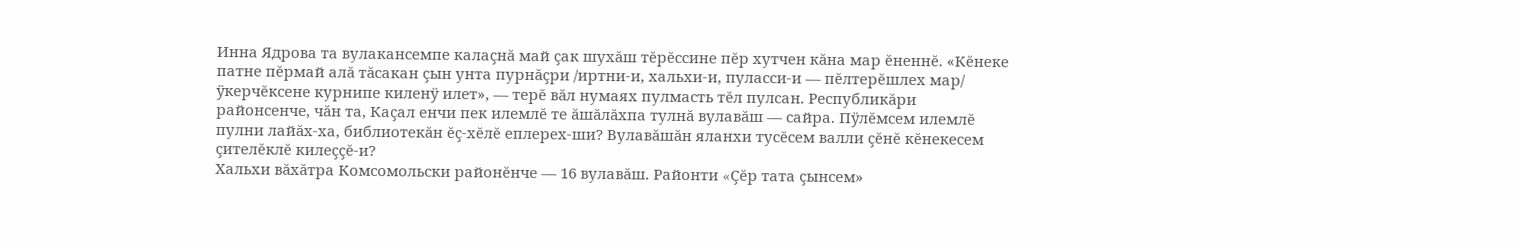Инна Ядрова та вулакансемпе калаçнă май çак шухăш тĕрĕссине пĕр хутчен кăна мар ĕненнĕ. «Кĕнеке патне пĕрмай алă тăсакан çын унта пурнăçри /иртни-и, хальхи-и, пуласси-и — пĕлтерĕшлех мар/ ÿкерчĕксене курнипе киленÿ илет», — терĕ вăл нумаях пулмасть тĕл пулсан. Республикăри районсенче, чăн та, Каçал енчи пек илемлĕ те ăшăлăхпа тулнă вулавăш — сайра. Пÿлĕмсем илемлĕ пулни лайăх-ха, библиотекăн ĕç-хĕлĕ еплерех-ши? Вулавăшăн яланхи тусĕсем валли çĕнĕ кĕнекесем çителĕклĕ килеççĕ-и?
Хальхи вăхăтра Комсомольски районĕнче — 16 вулавăш. Районти «Çĕр тата çынсем»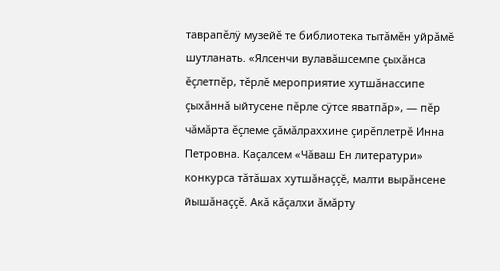таврапĕлÿ музейĕ те библиотека тытăмĕн уйрăмĕ шутланать. «Ялсенчи вулавăшсемпе çыхăнса ĕçлетпĕр, тĕрлĕ мероприятие хутшăнассипе çыхăннă ыйтусене пĕрле сÿтсе яватпăр», — пĕр чăмăрта ĕçлеме çăмăлраххине çирĕплетрĕ Инна Петровна. Каçалсем «Чăваш Ен литератури» конкурса тăтăшах хутшăнаççĕ, малти вырăнсене йышăнаççĕ. Акă кăçалхи ăмăрту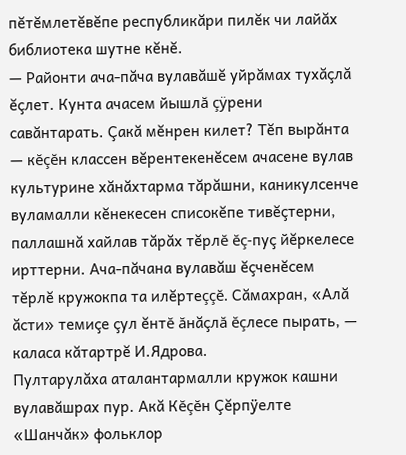пĕтĕмлетĕвĕпе республикăри пилĕк чи лайăх библиотека шутне кĕнĕ.
— Районти ача-пăча вулавăшĕ уйрăмах тухăçлă ĕçлет. Кунта ачасем йышлă çÿрени савăнтарать. Çакă мĕнрен килет? Тĕп вырăнта — кĕçĕн классен вĕрентекенĕсем ачасене вулав культурине хăнăхтарма тăрăшни, каникулсенче вуламалли кĕнекесен списокĕпе тивĕçтерни, паллашнă хайлав тăрăх тĕрлĕ ĕç-пуç йĕркелесе ирттерни. Ача-пăчана вулавăш ĕçченĕсем тĕрлĕ кружокпа та илĕртеççĕ. Сăмахран, «Алă ăсти» темиçе çул ĕнтĕ ăнăçлă ĕçлесе пырать, — каласа кăтартрĕ И.Ядрова.
Пултарулăха аталантармалли кружок кашни вулавăшрах пур. Акă Кĕçĕн Çĕрпÿелте «Шанчăк» фольклор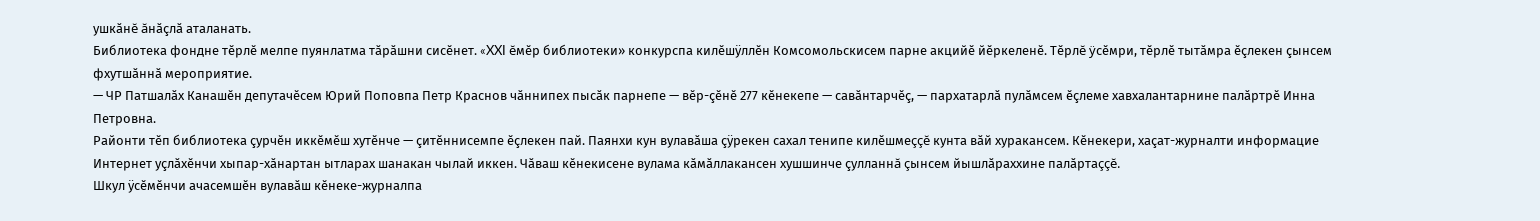ушкăнĕ ăнăçлă аталанать.
Библиотека фондне тĕрлĕ мелпе пуянлатма тăрăшни сисĕнет. «XXI ĕмĕр библиотеки» конкурспа килĕшÿллĕн Комсомольскисем парне акцийĕ йĕркеленĕ. Тĕрлĕ ÿсĕмри, тĕрлĕ тытăмра ĕçлекен çынсем фхутшăннă мероприятие.
— ЧР Патшалăх Канашĕн депутачĕсем Юрий Поповпа Петр Краснов чăннипех пысăк парнепе — вĕр-çĕнĕ 277 кĕнекепе — савăнтарчĕç, — пархатарлă пулăмсем ĕçлеме хавхалантарнине палăртрĕ Инна Петровна.
Районти тĕп библиотека çурчĕн иккĕмĕш хутĕнче — çитĕннисемпе ĕçлекен пай. Паянхи кун вулавăша çÿрекен сахал тенипе килĕшмеççĕ кунта вăй хуракансем. Кĕнекери, хаçат-журналти информацие Интернет уçлăхĕнчи хыпар-хăнартан ытларах шанакан чылай иккен. Чăваш кĕнекисене вулама кăмăллакансен хушшинче çулланнă çынсем йышлăраххине палăртаççĕ.
Шкул ÿсĕмĕнчи ачасемшĕн вулавăш кĕнеке-журналпа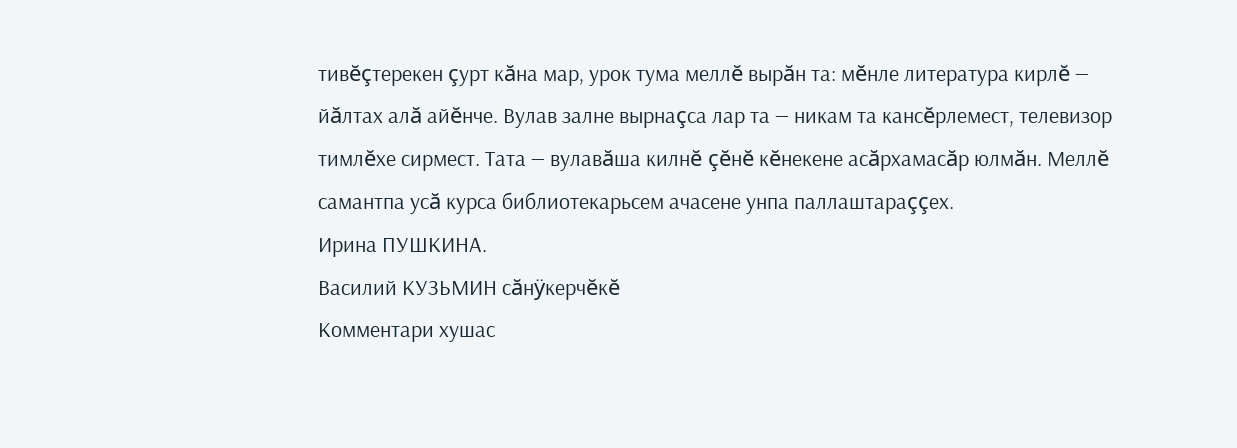тивĕçтерекен çурт кăна мар, урок тума меллĕ вырăн та: мĕнле литература кирлĕ — йăлтах алă айĕнче. Вулав залне вырнаçса лар та — никам та кансĕрлемест, телевизор тимлĕхе сирмест. Тата — вулавăша килнĕ çĕнĕ кĕнекене асăрхамасăр юлмăн. Меллĕ самантпа усă курса библиотекарьсем ачасене унпа паллаштараççех.
Ирина ПУШКИНА.
Василий КУЗЬМИН сăнÿкерчĕкĕ
Комментари хушас